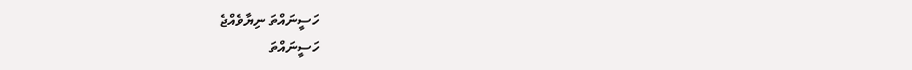ހަސީނައްތަ ނިޔާވެއްޖެ
ހަސީނައްތަ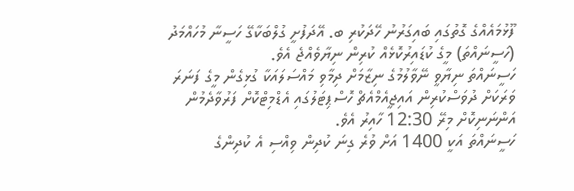ފޫޅުމައެއްގެ ގޮތުގައި ބައިގަރުނު ހޭދަކުރި ބ. އޭދަފުށީ ގުލްބަކާގޭ ހަސީނާ މުހައްމަދު (ހަސީނައްތަ) މީގެ ކުޑައިރުކޮޅެއް ކުރިން ނިޔާވެއްޖެ އެވެ.
ހަސީނައްތަ ނިޔާވީ ނޭވާލުމުގެ ނިޒާމަށް ދިމާވި މައްސަލައަކާ ގުޅިގެން މީގެ ފަނަރަ ވަރަކަށް ދުވަސްކުރިން އައިޖީއެމްއެޗް ހޮސްޕިޓަލުގައި އެޑްމިޓްކޮށް ފަރުވާދެމުން އަންނަނިކޮށް މިރޭ 12:30 ހާއިރު އެވެ.
ހަސީނައްތަ އަކީ 1400 އަށް ވުރެ ގިނަ ކުދިން ވިއްސި އެ ކުދިންގެ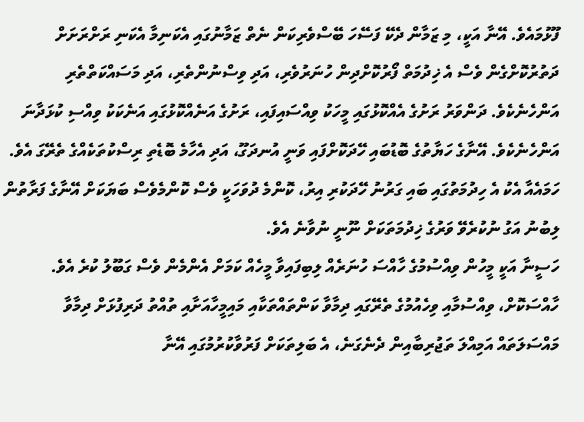ފޫޅުމައެވެ. އޭނާ އަކީ، މި ޒަމާން ދެކޭ ފަސޭހަ ބޭސްވެރިކަން ނެތް ޒަމާނުގައި އެކަނިމާ އެކަނި ރަށްރަށަށް ދަތުރުކޮށްގެން ވެސް އެ ޚިދުމަތް ފޯރުކޮށްދިން ހުނަރުވެރި، އަދި ވިސްނުންތެރި، އަދި މަސައްކަތްތެރި އަންހެނެކެވެ. ދަންވަރު ރަށުގެ އެއްކޮޅުގައި މީހަކު ވިއްސައިފައި، ރަށުގެ އަނެއްކޮޅުގައި އަނެކަކު ވިއްސި ކުޅަދާނަ އަންހެނެކެވެ. އޭނާގެ ހަޔާތުގެ ބޮޑުބައި ހޭދަކޮށްފައި ވަނީ އުނދަގޫ، އަދި އެހާމެ ބޮޑެތި ރިސްކުތަކެއްގެ ތެރޭގަ އެވެ. ހަމައެއާ އެކު އެ ހިދުމަތުގައި ބައި ގަރުނު ހޭދަކުރި އިރު، ކޮންމެ ދުވަހަކީ ވެސް ކޮންމެވެސް ބަޔަކަށް އޭނާގެ ފަރާތުން ލިބުނު އަގު ނުކުރެވޭ ވަރުގެ ޚިދުމަތަކަށް ނޫނީ ނުވާނެ އެވެ.
ހަސީނާ އަކީ މީހުން ވިއްސުމުގެ ހާއްސަ ހުނަރެއް ލިބިފައިވާ މީހެއް ކަމަށް އެންމެން ވެސް ގަބޫލު ކުރެ އެވެ. ހާއްސަކޮށް، ވިއްސުމާއި ވިހެއުމުގެ ތެރޭގައި ދިމާވާ ކަންތައްތަކާއި މައިމީހާއަށާއި ތުއްތު ދަރިފުޅަށް ދިމާވާ މައްސަލަތައް އަމިއްލަ ތަޖުރިބާއިން ދެނެގަނެ، އެ ބަލިތަކަށް ފަރުވާކުރުމުގައި އޭނާ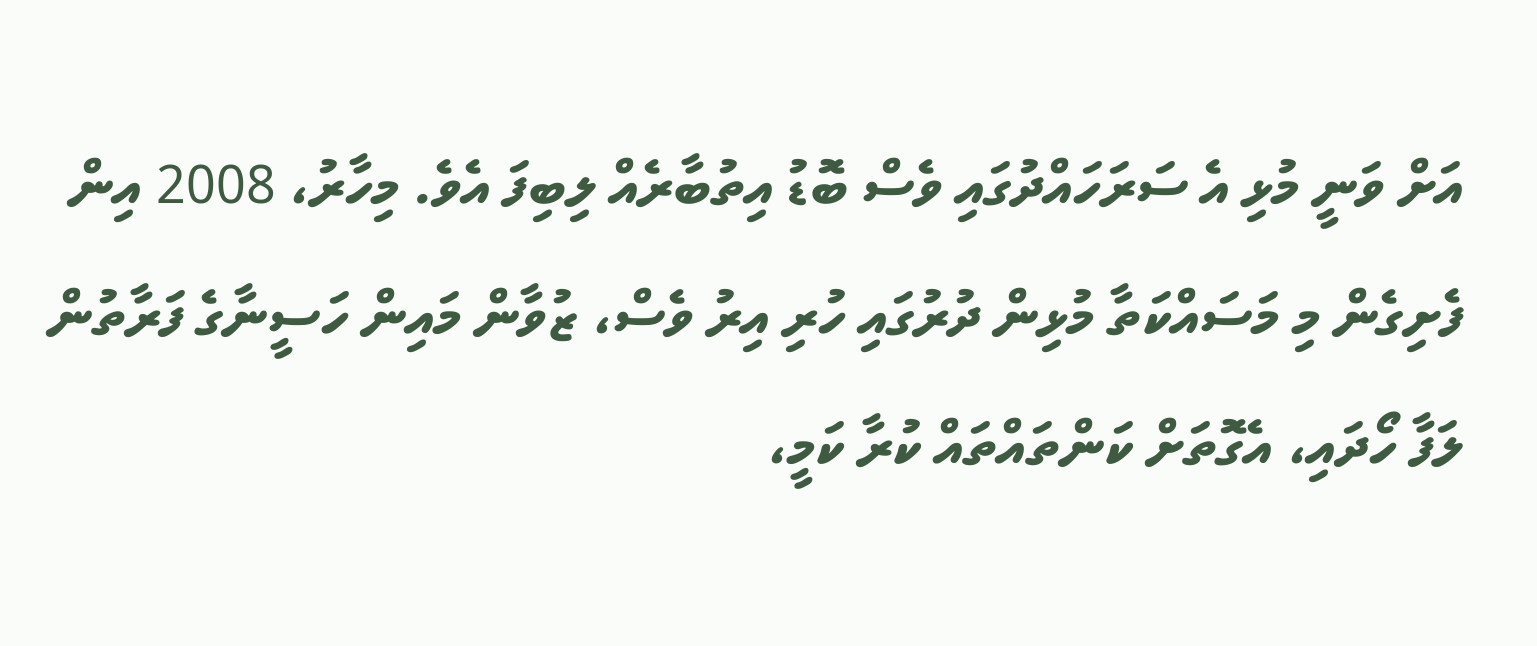އަށް ވަނީ މުޅި އެ ސަރަހައްދުގައި ވެސް ބޮޑު އިތުބާރެއް ލިބިފަ އެވެ. މިހާރު، 2008 އިން ފެށިގެން މި މަސައްކަތާ މުޅިން ދުރުގައި ހުރި އިރު ވެސް، ޒުވާން މައިން ހަސީނާގެ ފަރާތުން ލަފާ ހޯދައި، އެގޮތަށް ކަންތައްތައް ކުރާ ކަމީ،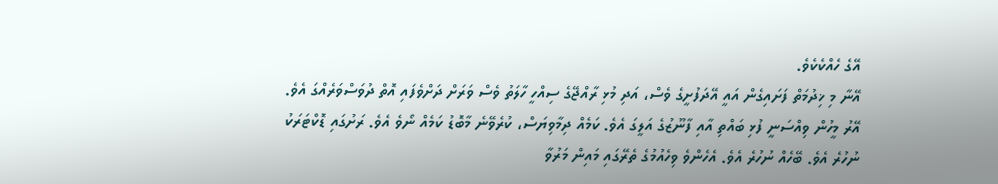އޭގެ ހެއްކެކެވެ.
އޭނާ މި ޚިދުމަތް ފަށައިގެން އައީ އޭދަފުށީގެ ވެސް، އަދި މުޅި ރާއްޖޭގެ ސިއްހީ ހާލަތު ވެސް ވަރަށް ދަށްވެފައި އޮތް ދުވަސްވަރެއްގަ އެވެ. އޭރު މީހުން ވިއްސަނީ ފުޅި ބައްތި އާއި ފާނޫޒުގެ އަލީގަ އެވެ. ކަމެއް ދިމާވިޔަސް، ކުރެވޭނެ މާބޮޑު ކަމެއް ނޯވެ އެވެ. ރަށުގައި ޑޮކްޓަރަކު ނުހުރެ އެވެ. ބޭހެއް ނުހުރެ އެވެ. އެހެންވެ ވިހެއުމުގެ ތެރޭގައި މައިން މަރުވާ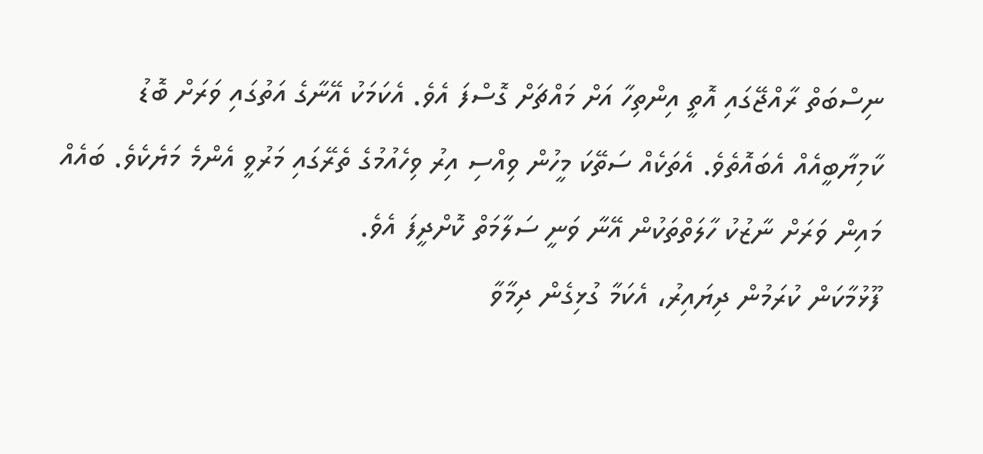ނިސްބަތް ރާއްޖޭގައި އޮތީ އިންތިހާ އަށް މައްޗަށް ގޮސްފަ އެވެ. އެކަމަކު އޭނާގެ އަތުގައި ވަރަށް ބޮޑު ކާމިޔާބީއެއް އެބައޮތެވެ. އެތަކެއް ސަތޭކަ މީހުން ވިއްސި އިރު ވިހެއުމުގެ ތެރޭގައި މަރުވީ އެންމެ މަޔެކެވެ. ބައެއް މައިން ވަރަށް ނާޒުކު ހާލަތްތަކުން އޭނާ ވަނީ ސަލާމަތް ކޮށްދީފަ އެވެ.
ފޫޅުމާކަން ކުރަމުން ދިޔައިރު، އެކަމާ ގުޅިގެން ދިމާވާ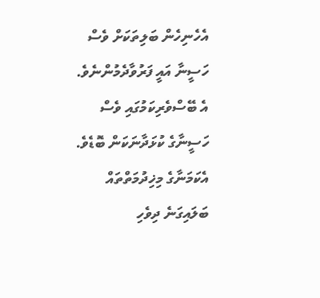އެހެނިހެން ބަލިތަކަށް ވެސް ހަސީނާ އައީ ފަރުވާދެމުންނެވެ. އެ ބޭސްވެރިކަމުގައި ވެސް ހަސީނާގެ ކުޅަދާނަކަން ބޮޑެވެ.
އެކަމަނާގެ މިޚިދުމަތްތައް ބަލައިގަނެ ދިވެހި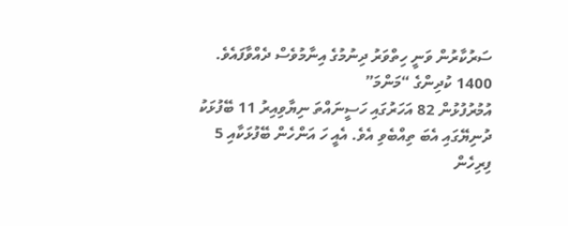ސަރުކާރުން ވަނީ ހިތްވަރު ދިނުމުގެ އިނާމުވެސް ދެއްވާފައެވެ.
1400 ކުދިންގެ “މަންމަ”
އުމުރުފުޅުން 82 އަހަރުގައި ހަސީނައްތަ ނިޔާވިއިރު 11 ބޭފުޅަކު ދުނިޔޭގައި އެބަ ތިއްބެވި އެވެ. އެއީ ހަ އަންހެން ބޭފުޅަކާއި 5 ފިރިހެން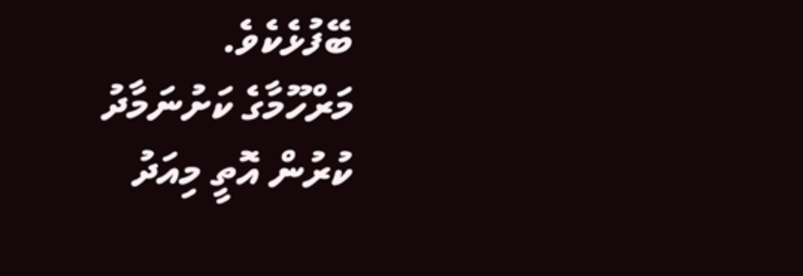ބޭފުޅެކެވެ.
މަރްހޫމާގެ ކަށުނަމާދު ކުރުން އޮތީ މިއަދު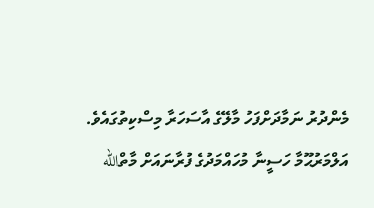މެންދުރު ނަމާދަށްފަހު މާލޭގެ އާސަހަރާ މިސްކިތުގައެވެ.
އަލްމަރުޙޫމާ ހަސީނާ މުހައްމަދުގެ ފުރާނައަށް މާތްالله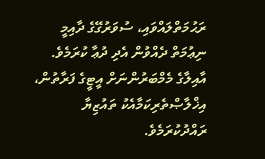ރަޙުމަތްލައްވައި، ސުވަރުގޭގެ ދާއިމީ ނިޢުމަތް ދެއްވުން އެދި ދުޢާ ކުރަމެވެ. އާއިލާގެ މެމްބަރުންނަށް އީޓީގެ ފަރާތުން، އިޚްލާޞްތެރިކަމާއެކު ތައުޒިޔާ ރައްދުކުރަމެވެ.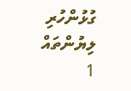ގުޅުންހުރި ލިޔުންތައް
1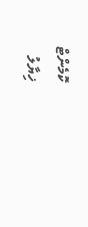ކޮމެންޓް
ޚިޔާލު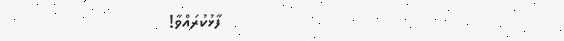ފާޅުކުރައްވާ!